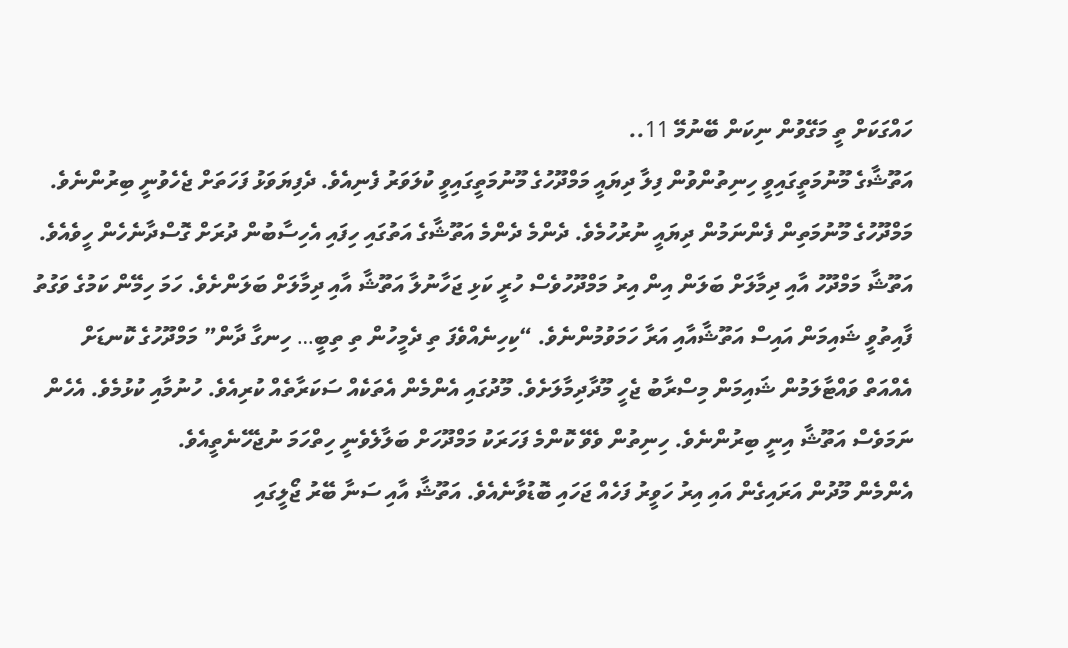ހައްގަކަށް ތީ މަގޭވުން ނިކަން ބޭނުމޭ 11..
އަތޫޝާގެ މޫނުމަތީގައިވީ ހިނިތުންވުން ފިލާ ދިޔައީ މަމްދޫހުގެ މޫނުމަތީގައިވީ ކުލަވަރު ފެނިއެވެ. ދެފިޔަވަޅު ފަހަތަށް ޖެހެވުނީ ބިރުންނެވެ.
މަމްދޫހުގެ މޫނުމަތިން ފެންނަމުން ދިޔައީ ނުރުހުމެވެ. ދެންމެ ދެންމެ އަތޫޝާގެ އަތުގައި ހިފައި އެހިސާބުން ދުރަށް ގޮސްދާނެހެން ހީވެއެވެ. އަތޫޝާ މަމްދޫހު އާއި ދިމާލަށް ބަލަން އިން އިރު މަމްދޫހުވެސް ހުރީ ކަޅި ޖަހާނުލާ އަތޫޝާ އާއި ދިމާލަށް ބަލަންށެވެ. ހަމަ ހިމޭން ކަމުގެ ވަގުތު ފާއިތުވީ ޝައިމަން އައިސް އަތޫޝާއާއި އަރާ ހަމަވުމުންނެވެ. “ކިހިނެއްވެފަ ތި ދެމީހުން ތި ތިބީ… ހިނގާ ދާން” މަމްދޫހުގެ ކޮނޑަށް އެއްއަތް ވައްޓާލަމުން ޝައިމަން މިސްރާބު ޖެހީ މޫދާދިމާލަށެވެ. މޫދުގައި އެންމެން އެތަކެއް ސަކަރާތެއް ކުރިއެވެ. ހުނުމާއި ކުޅުމެވެ. އެހެން ނަމަވެސް އަތޫޝާ އިނީ ބިރުންނެވެ. ހިނިތުން ވެވޭ ކޮންމެ ފަހަރަކު މަމްދޫހަށް ބަލާލެވެނީ ހިތްހަމަ ނުޖެހޭނެތީއެވެ.
އެންމެން މޫދުން އަރައިގެން އައި އިރު ހަވީރު ފަހެއް ޖަހައި ބޮޑުވާނެއެވެ. އަތޫޝާ އާއި ސަނާ ބޭރު ޖޯލީގައި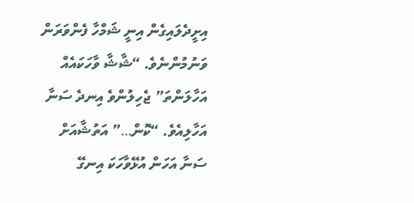އިށީދެލައިގެން އިނީ ޝަމްހާ ފެންވަރަން ވަނުމުންނެވެ. “ޝާޝާ ވާހަކައެއް އަހާލަންތަ” ޖެހިލުންވެ އިނދެ ސަނާ އަހާލިއެވެ. “ކޮން…” އަތުޝާއަށް ސަނާ އަހަން އުޅޭވާހަކަ އިނގޭ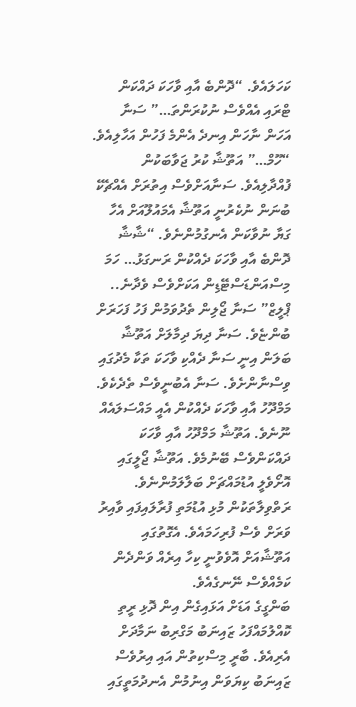ކަހަލައެވެ. “ދޮންބެ އާއި ވާހަކަ ދައްކަން ޓްރައި އެއްވެސް ނުކުރަންތަ…” ސަނާ އަހަން ނާހަން އިނދެ އެންމެ ފަހުން އަހާލިއެވެ. “ހޫމް…” އަތޫޝާ ކުރު ޖަވާބަކުން ފުއްދާލިއެވެ. ސަނާއަށްވެސް އިތުރަށް އެއްޗެކޭ ބުނަން ނުކެރުނީ އަތޫޝާ އެމައުލޫއަށް އެހާ ގަޔާ ނުވާކަން އެނގުމުންނެވެ. “ޝާޝާ ދޮންބެ އާއި ވާހަކަ ދެއްކުން ރަނގަޅު… ހަމަ މިސްއަންޑަސްޓޭޑިން އަކަށްވެސް ވެދާނެ.. ޕްލީޒް” ސަނާ ޖޯލިން ތެދުވަމުން ފަހު ފަހަރަށް ބުންޏެވެ. ސަނާ ދިޔަ ދިމާލަށް އަތޫޝާ ބަލަން އިނީ ސަނާ ދެއްކި ވާހަކަ ތަކާ މެދުގައި ވިސްނާންށެވެ. ސަނާ އެބުނީވެސް ތެދެކެވެ. މަމްދޫހު އާއި ވާހަކަ ދެއްކުން އެއީ މައްސަލައެއް ނޫނެވެ. އަތޫޝާ މަމްދޫހު އާއި ވާހަކަ ދައްކަންވެސް ބޭނުމެވެ. އަތޫޝާ ޖޯލީގައި އޮށޯވެލީ އުޑުމައްޗަށް ބަލާލަމުންނެވެ. ރަތްވިލާތަކުން މުޅި އުޑުމަތި ފުރާލައިފައި ވާއިރު ވަރަށް ވެސް ފުރިހަމައެވެ. އެގޮތުގައި އަތޫޝާއަށް އޮވެވުނީ ކިހާ އިރެއް ވަންދެން ކަމެއްވެސް ނޭނގެއެވެ.
ބަންގީގެ އަޑަށް އަޅައިގެން އިން ދޮޅި ރީތި ކޮއްލުމައްފަހު ޒައިނަބު މަގްރިބު ނަމާދަށް އެރިއެވެ. ބާރީ މިސްކިތުން އައި އިރުވެސް ޒައިނަބު ކިޔަވަން އިނުމުން އެނދުމަތީގައި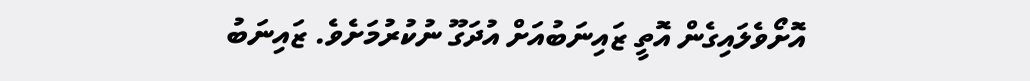އޮށޯވެލައިގެން އޮތީ ޒައިނަބުއަށް އުދަގޫ ނުކުރުމަށެވެ. ޒައިނަބު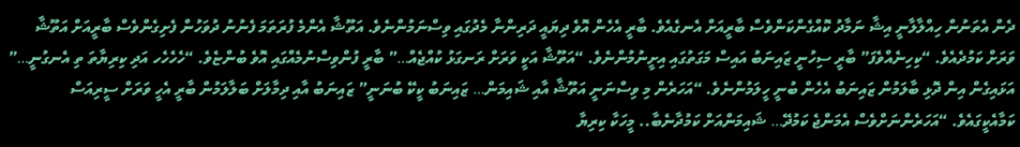ދެން އެތަނުން ހިއްލާލާނީ އިޝާ ނަމާދު ކޮއްގެންކަންވެސް ބާރީއަށް އެނގެއެވެ. ބާރީ އެހެން އޮވެ ދިޔައީ ދަރިންނާ މެދުގައި ވިސްނަމުންނެވެ. އަތޫޝާ އެންމެ ފުރަތަމަ ފެނުނު ދުވަހުން ފެށިގެންވެސް ބާރީއަށް އަތޫޝާ ވަރަށް ކަމުދެއެވެ. “ކިހިނެއްވެފަ” ބާރީ ސިހުނީ ޒައިނަބު އައިސް މަގަތުގައި އިށީނުމުންނެވެ. “އަތޫޝާ އަކީ ވަރަށް ރަނގަޅު ކުއްޖެއް…” ބާރީ ފުންވިސްނުމެއްގައި އޮވެ ބުންޏެވެ. “ހެހެހެހ އަދި ކިރިޔާތަ ތި އެނގުނީ…” އަޅައިގެން އިން ދޮޅި ބާލަމުން ޒައިނަބު އެހެން ބުނީ ހީލަމުންނެވެ. “އަހަރެން މި ވިސްނަނީ އަތޫޝާ އާއި ޝައިމަން… ޒައިނަބު ކީކޭ ބުނަނީ” ޒައިނަބު އާއި ދިމާލަށް ބަލާލަމުން ބާރީ އެހީ ވަރަށް ސީރިއަސް ކަމާއެކީގައެވެ. “އަހަރެންނަށްވެސް އެމަންޖެ ކަމުދޭ… ޝައިމަންއަށް ކަމުދާނެބާ.. މީހަކާ ކިރިޔާ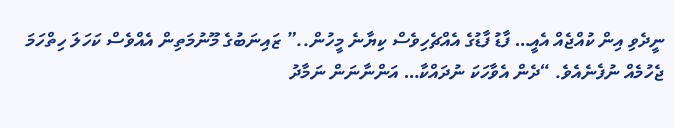ނީދެވި އިން ކުއްޖެއް އެއީ… ފާޑު ފާޑުގެ އެއްޗެހިވެސް ކިޔާނެ މީހުން..” ޒައިނަބުގެ މޫނުމަތިން އެއްވެސް ކަހަލަ ހިތްހަމަ ޖެހުމެއް ނުފެނެއެވެ. “ދެން އެވާހަކަ ނުދައްކާ… އަންނާނަން ނަމާދު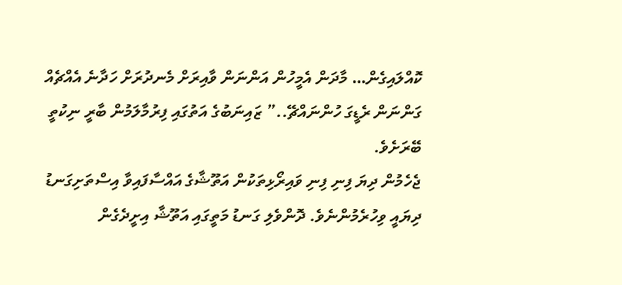ކޮއްލައިގެން… މާދަން އެމީހުން އަންނަން ވާއިރަށް މެނދުރަށް ހަދާނެ އެއްޗެއް ގަންނަން ރެޑީގަ ހުންނައްޗޭ..” ޒައިނަބުގެ އަތުގައި ފިރުމާލަމުން ބާރީ ނިކުތީ ބޭރަށެވެ.
ޖެހެމުން ދިޔަ ފިނި ފިނި ވައިރޯޅިތަކުން އަތޫޝާގެ އައްސާފައިވާ އިސްތަށިގަނޑު ދިޔައީ ވިހުރެމުންނެވެ. ދޮންވެލި ގަނޑު މަތީގައި އަތޫޝާ އިށީދެގެން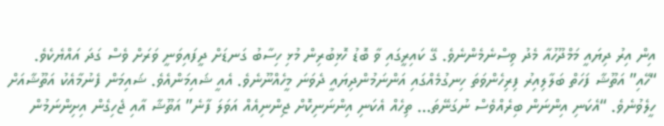އިން އިރު ދިޔައީ މަމްދޫހުއާ މެދު ވިސްނެމެންނެވެ. ގޭ ކައިރީގައި ވާ ބޮޑު ހޮޅިބުރިން މުޅި ހިސާބު ގަނޑަށް ދީފައިވަނީ ވަރަށް ވެސް ގަދަ އައްޔެކެވެ.
“ހޭއި” އަތޫޝާ ފަހަތް ބަލާލިއިރު ފިރިހެންވަތަ ހިނގުމެއްގައި އަންނަމުންދިޔައީ ދެވަނަ މީހެއްނޫނެވެ. އެއީ ޝައިމަންއެވެ. ޝައިމަން ފެނުމާއެކު އަތޫޝާއަށް ހީލެވުނެވެ. “އެކަނި އިންނަން ބިރެއްވެސް ނުގަނޭތަ… ތިހެއް އެކަނި އިންނަނިކޮށް ޖިންނިއެއް އަވަލަ ފާނެ” އަތޫޝާ އާއި ޖެހިގެން އިށިންނަމުން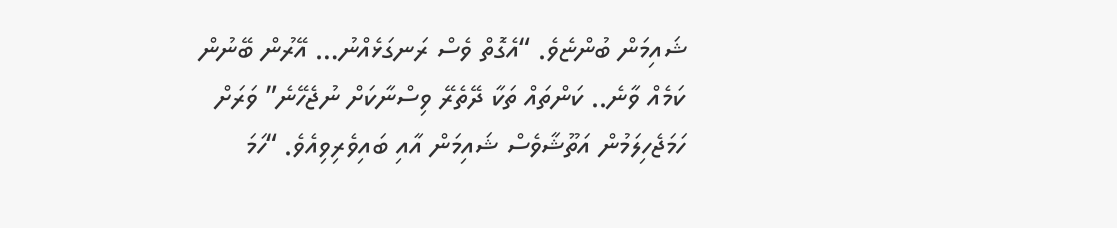ޝައިމަން ބުންޏެވެ. “އެގޮތް ވެސް ރަނގަޅެއްނު… އޭރުން ބޭނުން ކަމެއް ވާނެ.. ކަންތައް ތަކާ ދޭތެރޭ ވިސްނާކަށް ނުޖެހޭނެ” ވަރަށް ހަމަޖެހިލަމުން އަތޫޝާވެސް ޝައިމަން އާއި ބައިވެރިވިއެވެ. “ހަމަ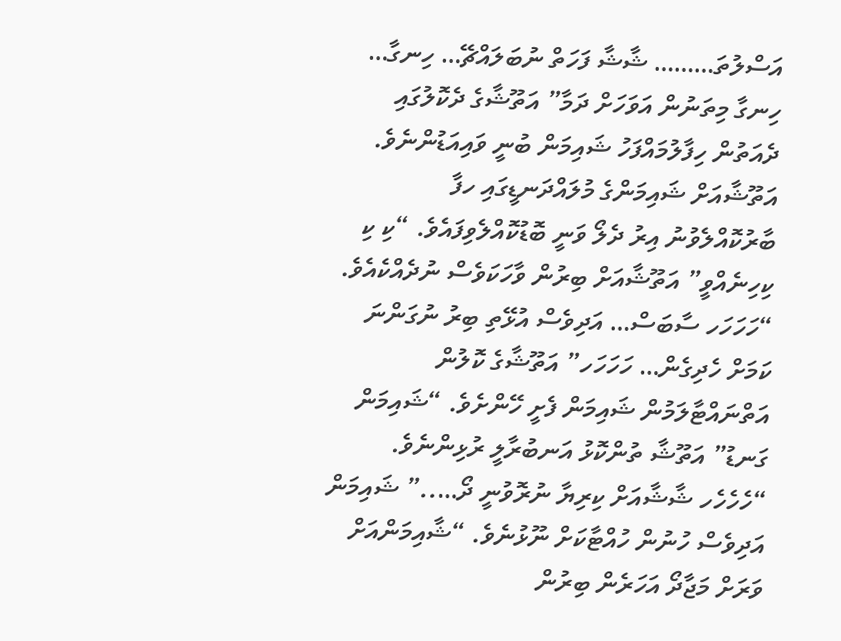އަސްލުތަ……… ޝާޝާ ފަހަތް ނުބަލައްޗޭ… ހިނގާ… ހިނގާ މިތަނުން އަވަހަށް ދަމާ” އަތޫޝާގެ ދެކޮލުގައި ދެއަތުން ހިފާލުމައްފަހު ޝައިމަން ބުނީ ވައިއަޑުންނެވެ. އަތޫޝާއަށް ޝައިމަންގެ މުލައްދަނޑީގައި ހފާ ބާރުކޮއްލެވުނު އިރު ދެލޯ ވަނީ ބޮޑުކޮއްލެވިފައެވެ. “ކި ކި ކިހިނެއްވީ” އަތޫޝާއަށް ބިރުން ވާހަކަވެސް ނުދެއްކެއެވެ. “ހަހަހަހ ސާބަސް… އަދިވެސް އުޅޭތި ބިރު ނުގަންނަ ކަމަށް ހެދިގެން… ހަހަހަހ” އަތޫޝާގެ ކޮލުން އަތްނައްޓާލަމުން ޝައިމަން ފެށީ ހޭންށެވެ. “ޝައިމަން ގަނޑު” އަތޫޝާ ތުންކޮޅު އަނބުރާލީ ރުޅިންނެވެ. “ހެހެހެހ ޝާޝާއަށް ކިރިޔާ ނުރޮވުނީ ދޯ…..” ޝައިމަން އަދިވެސް ހުނުން ހުއްޓާކަށް ނޫޅުނެވެ. “ޝާއިމަންއަށް ވަރަށް މަޖާދޯ އަހަރެން ބިރުން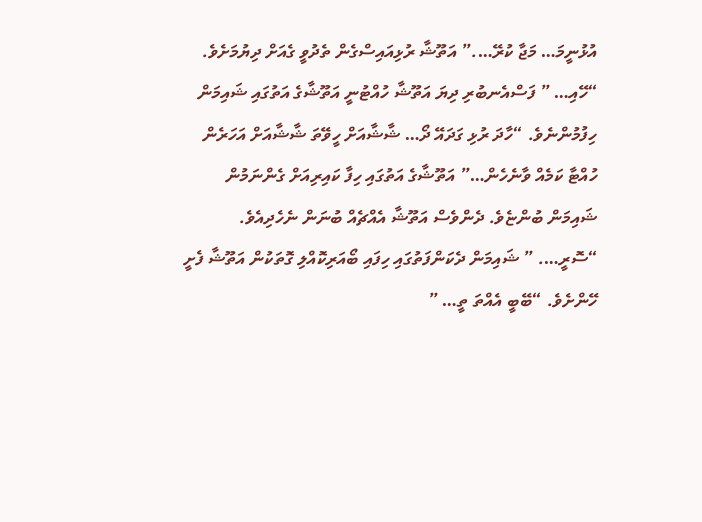އުޅުނީމަ… މަޖާ ކުރޭ….” އަތޫޝާ ރުޅިއައިސްގެން ތެދުވީ ގެއަށް ދިޔުމަށެވެ.
“ހޭއި… ” ފަސްއެނބުރި ދިޔަ އަތޫޝާ ހުއްޓުނީ އަތޫޝާގެ އަތުގައި ޝައިމަން ހިފުމުންނެވެ. “ހާދަ ރުޅި ގަދައޭ ދޯ… ޝާޝާއަށް ހީވޭތަ ޝާޝާއަށް އަހަރެން ހުއްޓާ ކަމެއް ވާނެހެން…” އަތޫޝާގެ އަތުގައި ހިފާ ކައިރިއަށް ގެންނަމުން ޝައިމަން ބުންޏެވެ. ދެންވެސް އަތޫޝާ އެއްޗެއް ބުނަން ނެހެދިއެވެ. “ސޮރީ…. ” ޝައިމަން ދެކަންފަތުގައި ހިފައި ބޯއަރިކޮއްލި ގޮތަކުން އަތޫޝާ ފެށީ ހޭންށެވެ. “ބޭބީ އެއްތަ ތީ… ”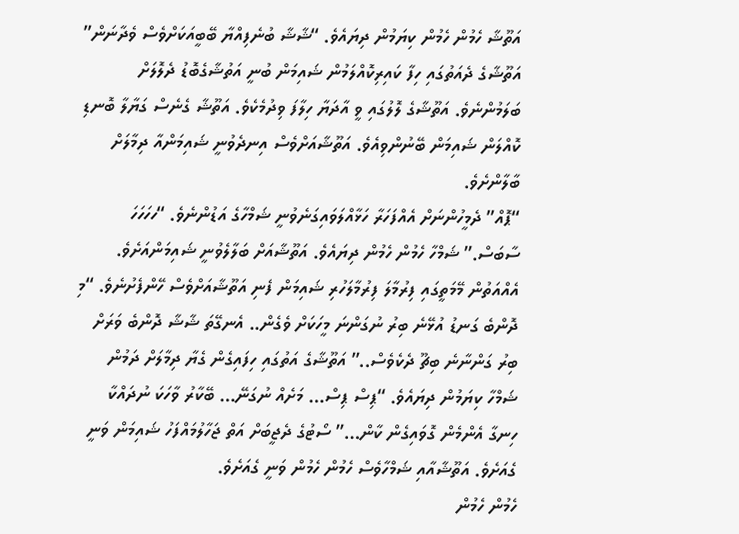އަތޫޝާ ހެމުން ހެމުން ކިޔަމުން ދިޔައެވެ. “ޝާޝާ ބުނެފިއްޔާ ބޭބީއަކަށްވެސް ވެދާނަން” އަތޫޝާގެ ދެއަތުގައި ހިފާ ކައިރިކޮއްލަމުން ޝައިމަން ބުނީ އަތުޝާގެބޮޑު ދެލޮލަށް ބަލަމުންނެވެ. އަތޫޝާގެ ލޮލުގައި ވީ އާދަޔާ ހިލާފަ ވިދުމެކެވެ. އަތޫޝާ ގެނެސް ގަޔާލާ ބޮނޑި ކޮއްލަން ޝައިމަން ބޭނުންވިއެވެ. އަތޫޝާއަށްވެސް އިނދެވުނީ ޝައިމަންއާ ދިމާލަށް ބާލާންށެވެ.
“ޕޮއް” ދެމީހުންނަށް އެއްފަހަރާ ހަޅާއްލަވައިގަނެވުނީ ޝަމްހާގެ އަޑުންނެވެ. “ހހަހަހަ ސާބަސް.” ޝަމްހާ ހެމުން ހެމުން ދިޔައެވެ. އަތޫޝާއަށް ބަލާލެވުނީ ޝައިމަންއަށެވެ. އެއްއަތުން މޭމަތީގައި ފިރުމާލަ ފިރުމާލަހުރި ޝައިމަން ފެނި އަތޫޝާއަށްވެސް ހޭންފެށުނެވެ. “މި ދޮންބެ ގަނޑު އުޅޭނެ ބިރު ނުގަންނަ މީހަކަށް ވެގެން.. އެނގޭތަ ޝާޝާ ދޮންބެ ވަރަށް ބިރު ގަންނާނެ ބިޗޫ ދެކެވެސް..” އަތޫޝާގެ އަތުގައި ހިފައިގެން ގެޔާ ދިމާލަށް ދަމުން ޝަމްހާ ކިޔަމުން ދިޔައެވެ. “ޕިސް ޕިސް… މަށެއް ނުގަނޭ… ބޭކާރު ވާހަކަ ނުދައްކާ ހިނގާ އެންމެން ގޮވައިގެން ކާން…” ސޯޓުގެ ދެޖީބަށް އަތް ޖަހާލުމައްފަހު ޝައިމަން ވަނީ ގެއަށެވެ. އަތޫޝާއާއި ޝަމްހާވެސް ހެމުން ހެމުން ވަނީ ގެއަށެވެ.
ހެމުން ހެމުން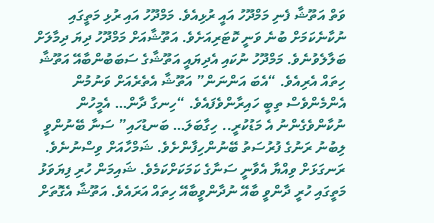ވަތް އަތޫޝާ ފެނި މަމްދޫހު އައީ ރުޅިއެވެ. މަމްދޫހު އައި ރުޅި މަތީގައި ނުކާނެކަމަށް ބުނެ ވަނީ ކޮޓަރިއަށެވެ. އަތޫޝާއަށް މަމްދޫހު ދިޔަ ދިމާލަށް ބަލާލެވުނެވެ. މަމްދޫހު ނުކައި އެދިޔައީ އަތޫޝާގެ ސަބަބުންބާއޭ އަތޫޝާ ހިތައް އެރިއެވެ. “އެބަ އަންނަން” އަތޫޝާ އެތެރެއަށް ވަނުމުން އެންމެންވެސް ތިބީ ހައިރާންވެފައެވެ. “ހިނގާ ދާން… އެމީހުން ނުކާންވެގެންނު އެ މަޑުކުރީ.. ހިގާބަލަ… ބަނޑުހައި” ސަނާ ބޭނުންވީ ލިބުނު ރަނުގެ ފުރުސަތު ބޭނުންހިފާންށެވެ. ޝަމްހާއަށް ވިސްނުނެވެ. ރަނގަޅަށް ވިއްޔާ އެވާނީ ސަނާގެ ކަމަކަށްކަމެވެ. ޝައިމަން ހުރި ފިޔަވަޅު މަތީގައި ހުރީ ދާންވީ ބާއޭ ނުދާންވީބާއޭ ހިތައް އަރައެވެ. އަތޫޝާ އެގޮތަށް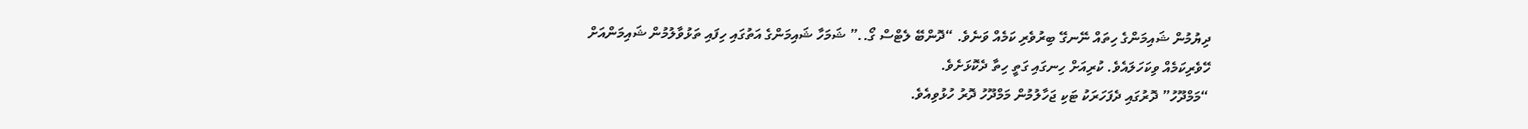ދިޔުމުން ޝައިމަންގެ ހިތައް ނޭނގޭ ބިރުވެރި ކަމެއް ވަނެވެ. “ދޮންބޭ ލެޓްސް ގޯ..” ޝަމަހާ ޝައިމަންގެ އަތުގައި ހިފައި ތަޅުވާލުމުން ޝައިމަންއަށް ހޭވެރިކަމެއް ވިކަހަލައެވެ. ކުރިއަށް ހިނގައި ގަތީ ހިތާ ދެކޮޅަށެވެ.
“މަމްދޫހު” ދޮރުގައި ދެފަހަރަކު ޓަކި ޖަހާލުމުން މަމްދޫހު ދޮރު ހުޅުވިއެވެ.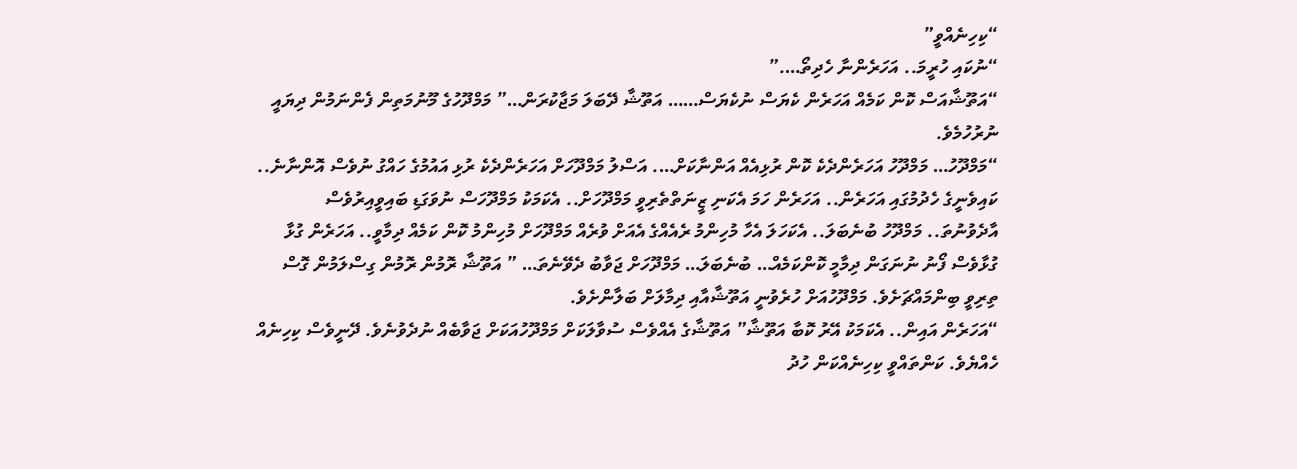“ކިހިނެއްވީ”
“ނުކައި ހުރީމަ.. އަހަރެންނާ ހެދިތޯ….”
“އަތޫޝާއަސް ކޮން ކަމެއް އަހަރެން ކެޔަސް ނުކެޔަސް…… އަތޫޝާ ދޭބަލަ މަޖާކުރަން…” މަމްދޫހުގެ މޫނުމަތިން ފެންނަމުން ދިޔައީ ނުރުހުމެވެ.
“މަމްދޫހު… މަމްދޫހު އަހަރެންދެކެ ކޮން ރުޅިއެއް އަންނާކަށް…. އަސްލު މަމްދޫހަށް އަހަރެންދެކެ ރުޅި އައުމުގެ ހައްގު ނުވެސް އޮންނާނެ.. ކައިވެނީގެ ހެދުމުގައި އަހަރެން.. އަހަރެން ހަމަ އެކަނި ޒީނަތްތެރިވީ މަމްދޫހަށް.. އެކަމަކު މަމްދޫހަސް ނުވަގަޑި ބައިވީއިރުވެސް އާދެވުނުތަ.. މަމްދޫހު ބުނެބަލަ.. އެކަހަލަ އެހާ މުހިންމު ރެއެއްގެ އެއަށް ވުރެއް މަމްދޫހަށް މުހިންމު ކޮން ކަމެއް ދިމާވީ.. އަހަރެން ގުޅާ ގުޅާވެސް ފޯނު ނުނަގަން ދިމާމީ ކޮންކަމެއް… ބުނެބަލަ… މަމްދޫހަށް ޖަވާބު ދެވޭނެތަ… ” އަތޫޝާ ރޮމުން ރޮމުން ގިސްލަމުން ގޮސް ތިރިވީ ބިންމައްޗަށެވެ. މަމްދޫހުއަށް ހުރެވުނީ އަތޫޝާއާއި ދިމާލަށް ބަލާންށެވެ.
“އަހަރެން އައިން.. އެކަމަކު އޭރު ކޮބާ އަތޫޝާ” އަތޫޝާގެ އެއްވެސް ސުވާލަކަށް މަމްދޫހުއަކަށް ޖަވާބެއް ނުދެވުނެވެ. ދޭނީވެސް ކިހިނެއް ހެއްޔެވެ. ކަންތައްވީ ކިހިނެއްކަން ހުދު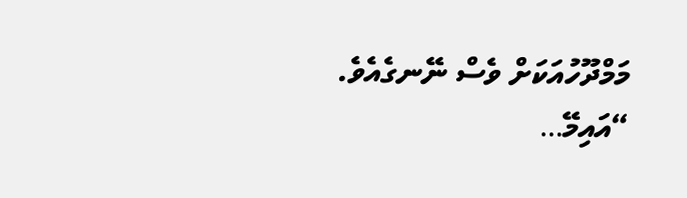މަމްދޫހުއަކަށް ވެސް ނޭނގެއެވެ.
“އައިމޭ…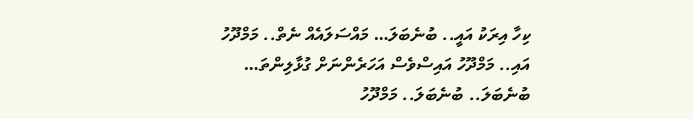ކިހާ އިރަކު އައީ.. ބުނެބަލަ… މައްސަލައެއް ނެތް.. މަމްދޫހު އައި.. މަމްދޫހު އައިސްވެސް އަހަރެންނަށް ގުޅާލިންތަ… ބުނެބަލަ.. ބުނެބަލަ.. މަމްދޫހު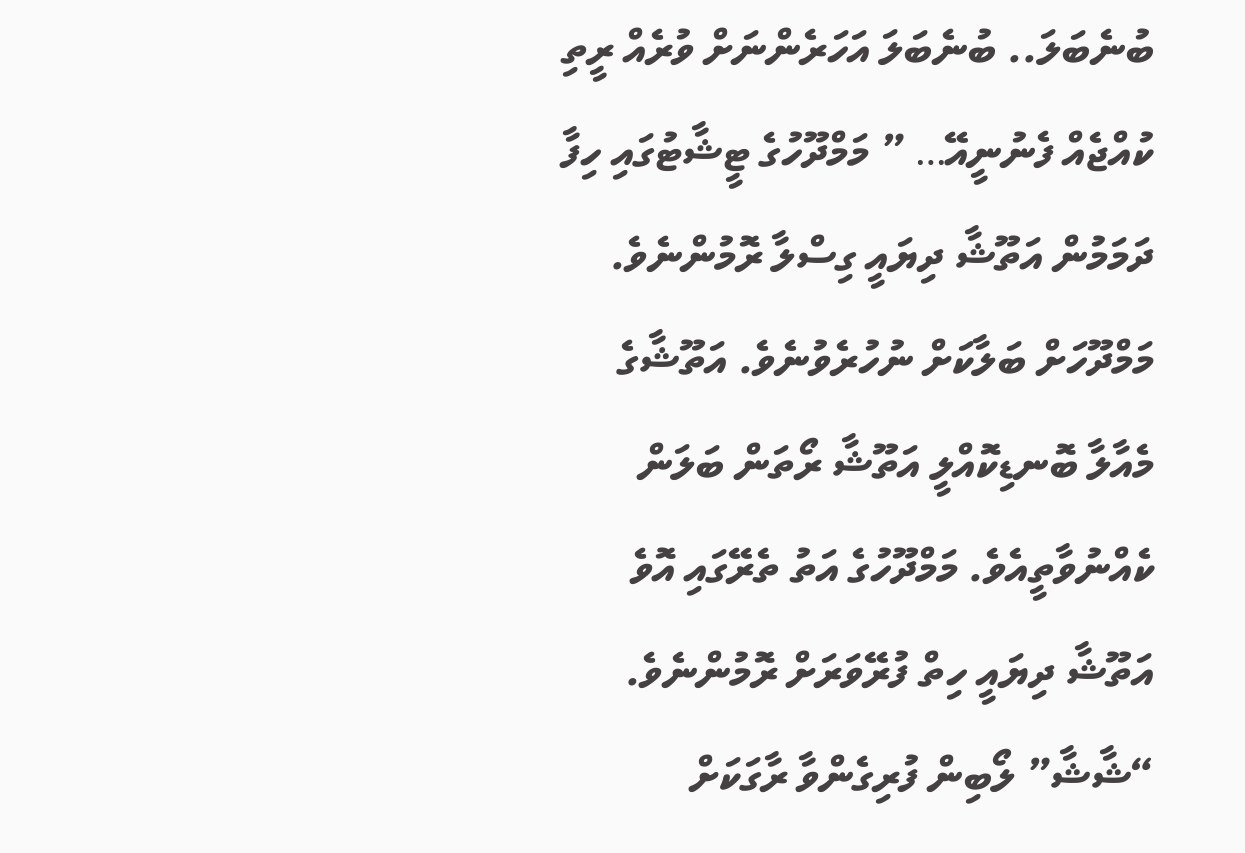ބުނެބަލަ.. ބުނެބަލަ އަހަރެންނަށް ވުރެއް ރީތި ކުއްޖެއް ފެނުނީއޭ… ” މަމްދޫހުގެ ޓީޝާޓުގައި ހިފާ ދަމަމުން އަތޫޝާ ދިޔައީ ގިސްލާ ރޮމުންނެވެ. މަމްދޫހަށް ބަލާކަށް ނުހުރެވުނެވެ. އަތޫޝާގެ މެއާލާ ބޮނޑިކޮއްލީ އަތޫޝާ ރޯތަން ބަލަން ކެއްނުވާތީއެވެ. މަމްދޫހުގެ އަތު ތެރޭގައި އޮވެ އަތޫޝާ ދިޔައީ ހިތް ފުރޭވަރަށް ރޮމުންނެވެ.
“ޝާޝާ” ލޯބިން ފުރިގެންވާ ރާގަކަށް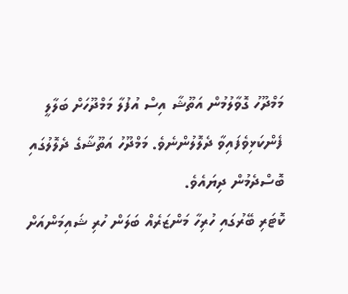މަމްދޫހު ގޮވާލުމުން އަތޫޝާ އިސް އުފުލާ މަމްދޫހަށް ބަލާލީ ފެންކަޅިވެފައިވާ ދެލޮލުންނެވެ. މަމްދޫހު އަތޫޝާގެ ދެލޮލުގައި ބޮސްދެމުން ދިޔައެވެ.
ކޮޓަރި ބޭރުގައި ހުރިހާ މަންޒަރެއް ބަލަން ހުރި ޝައިމަންއަށް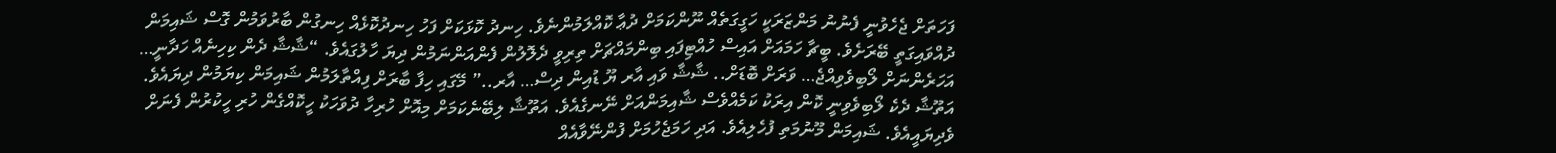ފަހަތަށް ޖެހެވުނީ ފެނުނު މަންޒަރަކީ ހަގީގަތެއް ނޫންކަމަށް ދުޢާ ކޮއްލަމުންނެވެ. ހިނދު ކޮޅަކަށް ފަހު ހިނދުކޮޅެއް ހިނގުން ބާރުވަމުން ގޮސް ޝައިމަން ދުއްވައިގަތީ ބޭރަށެވެ. ބީޗާ ހަމައަށް އައިސް ހުއްޓިފައި ބިންމައްޗަށް ތިރިވީ ދެލޮލުން ފެންއަންނަމުން ދިޔަ ހާލުގައެވެ. “ޝާޝާ ދެން ކިހިނެއް ހަދާނީ… އަހަރެންނަށް ލޯބިވެވިއްޖެ… ވަރަށް ބޮޑަށް.. ޝާޝާ ވައި އާރ ޔޫ ޑުއިން ދިސް… އާރ..” މޭގައި ހިފާ ބާރަށް ފިއްތާލަމުން ޝައިމަން ކިޔަމުން ދިޔައެވެ. އަތޫޝާ ދެކެ ލޯބިވެވިނީ ކޮން އިރަކު ކަމެއްވެސް ޝާއިމަންއަށް ނޭނގެއެވެ. އަތޫޝާ ލިބޭނެކަމަށް މިއޮށް ހުރިހާ ދުވަހަކު ހީކޮއްގެން ހުރި ހީކުރުން ފެނަށް ވެދިޔައީއެވެ. ޝައިމަން މޫނުމަތި ފުހެލިއެވެ. އަދި ހަމަޖެހުމަށް ފުންނޭވާއެއް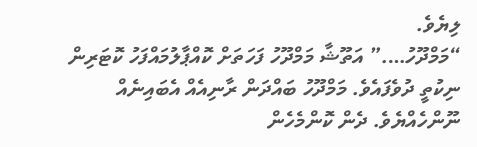ލިޔެވެ.
“މަމްދޫހު….” އަތޫޝާ މަމްދޫހު ފަހަތަށް ކޮއްޕާލުމައްފަހު ކޮޓަރިން ނިކުތީ ދުވެފައެވެ. މަމްދޫހު ބައްދަން ރާނިއެއް އެބައިނެއް ނޫންހެއްޔެވެ. ދެން ކޮންމެހެން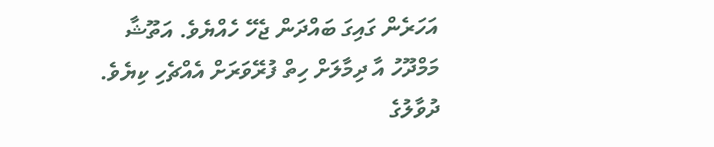އަހަރެން ގައިގަ ބައްދަން ޖެހޭ ހެއްޔެވެ. އަތޫޝާ މަމްދޫހު އާ ދިމާލަށް ހިތް ފުރޭވަރަށް އެއްޗެހި ކިޔެވެ.
ދުވާލުގެ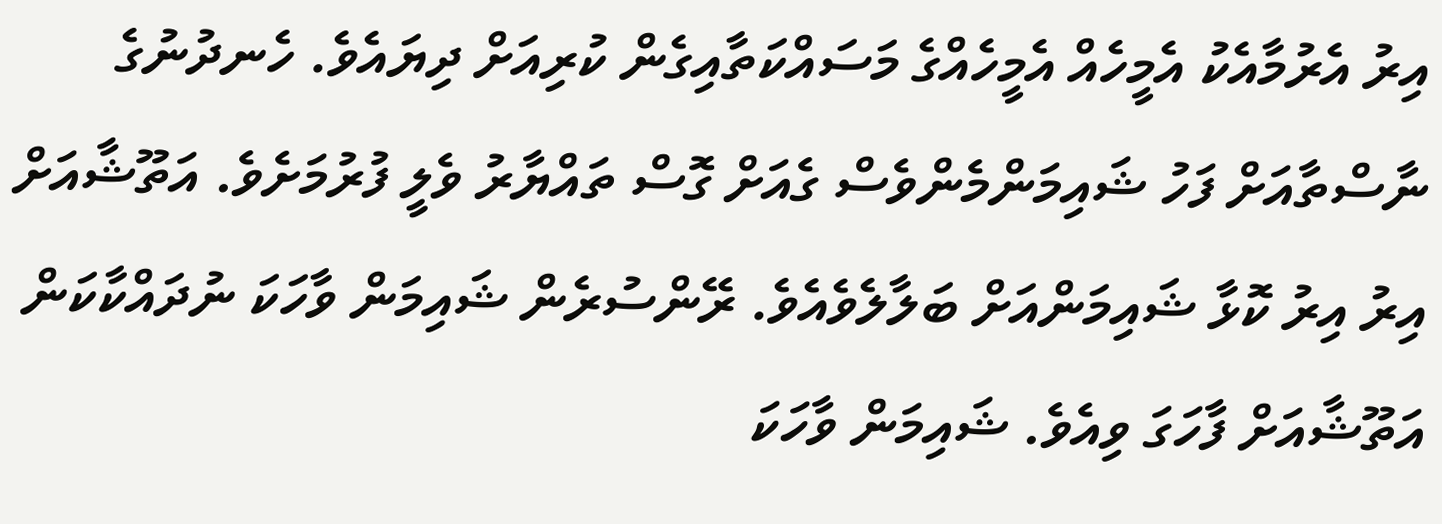އިރު އެރުމާއެކު އެމީހެއް އެމީހެއްގެ މަސައްކަތާއިގެން ކުރިއަށް ދިޔައެވެ. ހެނދުނުގެ ނާސްތާއަށް ފަހު ޝައިމަންމެންވެސް ގެއަށް ގޮސް ތައްޔާރު ވެލީ ފުރުމަށެވެ. އަތޫޝާއަށް އިރު އިރު ކޮޅާ ޝައިމަންއަށް ބަލާލެވެއެވެ. ރޭންސުރެން ޝައިމަން ވާހަކަ ނުދައްކާކަން އަތޫޝާއަށް ފާހަގަ ވިއެވެ. ޝައިމަން ވާހަކަ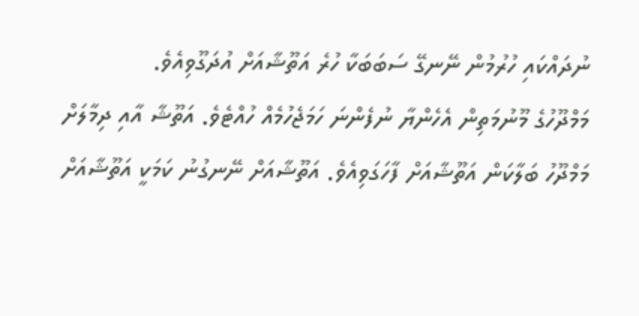ނުދައްކައި ހުރުމުން ނޭނގޭ ސަބަބަކާ ހުރެ އަތޫޝާއަށް އުދަގޫވިއެވެ.
މަމްދޫހުގެ މޫނުމަތިން އެހެންޔާ ނުފެންނަ ހަމަޖެހުމެއް ހުއްޓެވެ. އަތޫޝާ އާއި ދިމާލަށް މަމްދޫހު ބަލާކަން އަތޫޝާއަށް ފާހަގަވިއެވެ. އަތޫޝާއަށް ނޭނގުނު ކަމަކީ އަތޫޝާއަށް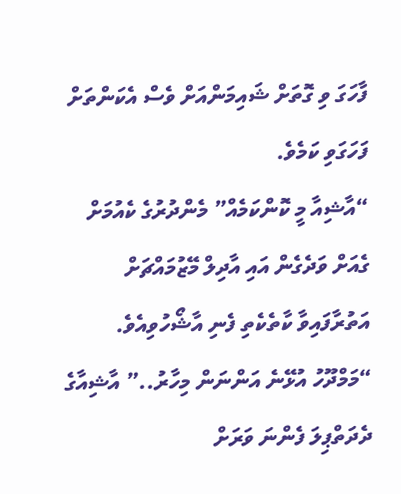ފާހަގަ ވި ގޮތަށް ޝައިމަންއަށް ވެސް އެކަންތަށް ފަހަގަވި ކަމެވެ.
“އާޝިއާ މީ ކޮންކަމެއް” މެންދުރުގެ ކެއުމަށް ގެއަށް ވަދެގެން އައި އާދިލް މޭޒުމައްޗަށް އަތުރާފައިވާ ކާތެކެތި ފެނި އާޝޯހުވިއެވެ. “މަމްދޫހު އުޅޭނެ އަންނަން މިހާރު..” އާޝިއާގެ ދެދަތްޕިލަ ފެންނަ ވަރަށް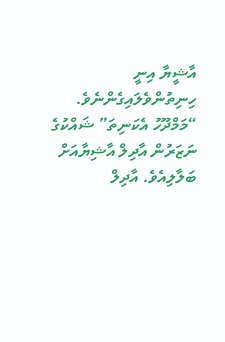އާޝީޔާ އިނީ ހިނިތުންވެލައިގެންނެވެ. “މަމްދޫހު އެކަނިތަ” ޝައްކުގެ ނަޒަރުން އާދިލް އާޝިޔާއަށް ބަލާލިއެވެ. އާދިލް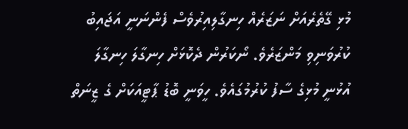މުޅި ގޭތެރެއަށް ނަޒަރެއް ހިނގާލިއިރުވެސް ފެންނަނީ އަޖައިބު ކުރުވަނިވި މަންޒަރެވެ. ނޯކަރުން ދެކޮޅަށް ހިނގާލަ ހިނގާލަ އުޅުނީ މުޅިގެ ސާފު ކުރުމުގައެވެ. ހީވަނީ ބޮޑު ޕާޓީއަކަށް ގެ ޒީނަތް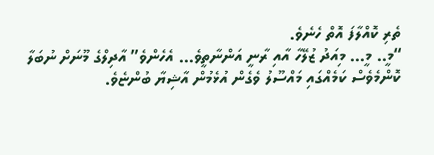ތެރި ކޮއްލާފަ އޮތް ހެނެވެ.
“މީ.. މީ… މިއަދު ޒުލޭހާ އާއި ރާނީ އަންނާތީވެ… އެހެންވެ” އާދިލްގެ މޫނަށް ނުބަލާ ކޮންމެވެސް ކަމެއްގައި މައްސޫލު ވެގެން އުޅެމުން އާޝިޔާ ބުންޏެވެ.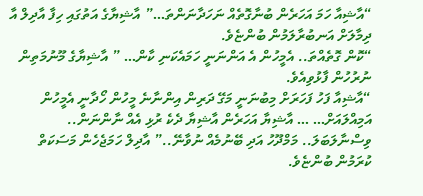“އާޝިއާ ހަމަ އަހަރެން ބުނާގޮތެއް ނަހަދާނަންތަ…” އާޝިޔާގެ އަތުގައި ހިފާ އާދިލް އާ ދިމާލަށް އަނބުރާލަމުން ބުންޏެވެ.
“ކޮން ގޮތެއްތަ.. އެމީހުން އެ އަންނަނީ ހަމައެކަނި ކާން… ” އާޝިޔާގެ މޫނުމަތިން ނުރުހުން ފާޅުވިއެވެ.
“އާޝިއާ ފަހު ފަހަރަށް މިބުނަނީ މަގޭ ދަރިން އިންނާނެ މީހުން ހޯދާނީ އެމީހުން އަމިއްލައަށް… … އާޝިޔާ އަހަރެން އާޝިޔާ ދެކެ ރުޅި އެއް ނާންނަން.. ވިސްނާލަބަލަ.. މަމްދޫހު އަދި ބޭނުމެއް ނުވާނޭ..” އާދިލް ހަމަޖެހެން މަސަކަތް ކުރަމުން ބުންޏެވެ.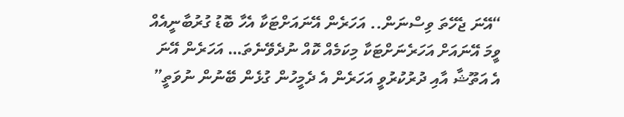“އޭނަ ޖެހޭތަ ވިސްނަން.. އަހަރެން އޭނައަށްޓަކާ އެހާ ބޮޑު ގުރުބާނީއެއް ވީމަ އޭނައަށް އަހަރެނަށްޓަކާ މިކަމެއް ކޮއް ނުދެވޭނެތަ… އަހަރެން އޭނަ އެ އަތޫޝާ އާއި ދުރުކުރުވީ އަހަރެން އެ ދެމީހުން ގުޅެން ބޭނުން ނުވަތީ”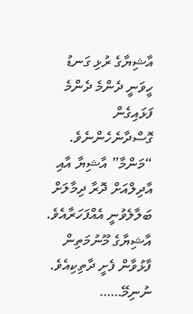އާޝިޔާގެ ރުޅި ގަނޑު ހީވަނީ ދެންމެ ދެންމެ ފަޅައިގެން ގޮސްދާނެހެންނެވެ.
“މަންމާ” އާޝިޔާ އާއި އާދިލްއަށް ދޮރާ ދިމާލަށް ބަލާލެވުނީ އެއްފަހަރާއެވެ. އާޝިޔާގެ މޫނުމަތިން ފާޅުވާން ފެށީ ދާތިކިއެވެ.
ނުނިމޭ……